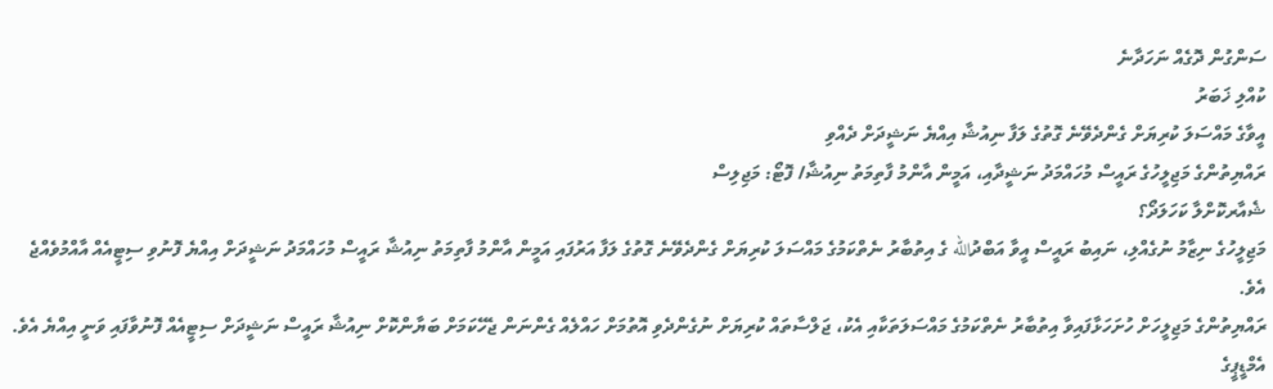ސަންގުން ދޮގެއް ނަހަދާނެ
ކުއްލި ޚަބަރު
އީވާގެ މައްސަލަ ކުރިޔަށް ގެންދެވޭނެ ގޮތުގެ ލަފާ ނިއުޝާ އިއްޔެ ނަޝީދަށް ދެއްވި
ރައްޔިތުންގެ މަޖިލީހުގެ ރައީސް މުހައްމަދު ނަޝީދާއި، އަމީން އާންމު ފާތިމަތު ނިއުޝާ/ ފޮޓޯ: މަޖިލިސް
ޝެއާރކޮށްލާ ކަހަލަދޯ؟
މަޖިލީހުގެ ނިޒާމު ނުގެއްލި، ނައިބު ރައީސް އީވާ އަބްދުالله ގެ އިތުބާރު ނެތްކަމުގެ މައްސަލަ ކުރިޔަށް ގެންދެވޭނެ ގޮތުގެ ލަފާ އަރުފައި އަމީން އާންމު ފާތިމަތު ނިއުޝާ ރައީސް މުހައްމަދު ނަޝީދަށް އިއްޔެ ފޮނުވި ސިޓީއެއް އާއްމުވެއްޖެ އެވެ.
ރައްޔިތުންގެ މަޖިލީހަށް ހުށަހަޅާފައިވާ އިތުބާރު ނެތްކަމުގެ މައްސަލަތަކާއި އެކު، ޖަލްސާތައް ކުރިޔަށް ނުގެންދެވި އޮތުމަށް ހައްލެއް ގެންނަން ޖެހޭކަމަށް ބަޔާންކޮށް ނިއުޝާ ރައީސް ނަޝީދަށް ސިޓީއެއް ފޮނުވާފައި ވަނީ އިއްޔެ އެވެ.
އެމްޑީޕީގެ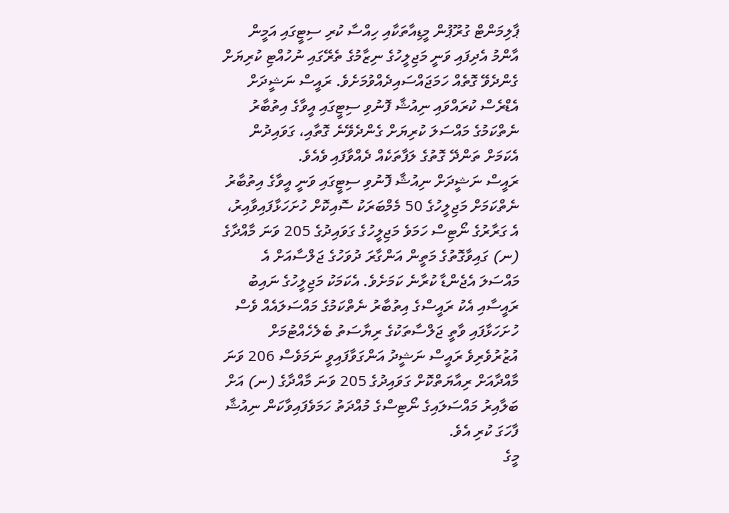ޕާލިމަންޓް ގުރޫޕުން މީޑިއާތަކާއި ހިއްސާ ކުރި ސިޓީގައި އަމީން އާންމު އެދިފައި ވަނީ މަޖިލީހުގެ ނިޒާމުގެ ތެރޭގައި ނުހުއްޓި ކުރިޔަށް ގެންދެވޭ ގޮތެއް ހަމަޖައްސައިދެއްވުމަށެވެ. ރައީސް ނަޝީދަށް އެޑްރެސް ކުރައްވައި ނިއުޝާ ފޮނުވި ސިޓީގައި އީވާގެ އިތުބާރު ނެތްކަމުގެ މައްސަލަ ކުރިޔަށް ގެންދެވޭނެ ގޮތާއި، ގަވައިދުން އެކަމަށް ތަންދޭ ގޮތުގެ ލަފާތަކެއް ދެއްވާފައި ވެއެވެ.
ރައީސް ނަޝީދަށް ނިއުޝާ ފޮނުވި ސިޓީގައި ވަނީ އީވާގެ އިތުބާރު ނެތްކަމަށް މަޖިލީހުގެ 50 މެމްބަރަކު ސޮއިކޮށް ހުށަހަޅާފައިވާއިރު، އެ ގަރާރުގެ ނޯޓިސް ހަމަވެ މަޖިލީހުގެ ގަވައިދުގެ 205 ވަނަ މާއްދާގެ (ނ) ގައިވާގޮތުގެ މަތީން އަންގާރަ ދުވަހުގެ ޖަލްސާއަށް އެ މައްސަލަ އެޖެންޑާ ކުރާނެ ކަމަށެވެ. އެކަމަކު މަޖިލީހުގެ ނައިބު ރައީސާއި އެކު ރައީސްގެ އިތުބާރު ނެތްކަމުގެ މައްސަލައެއް ވެސް ހުށަހަޅާފައި ވާތީ ޖަލްސާތަކުގެ ރިޔާސަތު ބެލެހެއްޓުމަށް އުޒުރުވެރިވެ ރައީސް ނަޝީދު އަންގަވާފައިވީ ނަމަވެސް 206 ވަނަ މާއްދާއަށް ރިއާޔަތްކޮށް ގަވައިދުގެ 205 ވަނަ މާއްދާގެ (ނ) އަށް ބަލާއިރު މައްސަލައިގެ ނޯޓިސްގެ މުއްދަތު ހަމަވެފައިވާކަން ނިއުޝާ ފާހަގަ ކުރި އެވެ.
މީގެ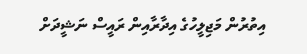އިތުރުން މަޖިލީހުގެ އިދާރާއިން ރައީސް ނަޝީދަށް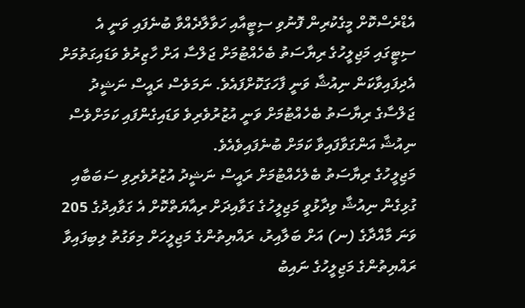އެޑްރެސްކޮށް މީގެކުރިން ފޮނުވި ސިޓީއާއި ހަވާލާދެއްވާ ބުނެފައި ވަނީ އެ ސިޓީގައި މަޖިލީހުގެ ރިޔާސަތު ބެހެއްޓުމަށް ޖަލްސާ އަށް ހާޒިރުވެ ވަޑައިގަތުމަށް އެދިފައިވާކަން ނިއުޝާ ވަނީ ފާހަގަކޮށްފައެވެ. ނަމަވެސް ރައީސް ނަޝީދު ޖަލްސާގެ ރިޔާސަތު ބެހެއްޓުމަށް ވަނީ އުޒުރުވެރިވެ ވަޑައިގެންފައި ކަމަށްވެސް ނިއުޝާ އަންގަވާފައިވާ ކަމަށް ބުނެފައިވެއެވެ.
މަޖިލީހުގެ ރިޔާސަތު ބެލެހެއްޓުމަށް ރައީސް ނަޝީދު އުޒުރުވެރިވި ސަބަބާއި ގުޅިގެން ނިއުޝާ ވިދާޅުވީ މަޖިލީހުގެ ގަވާއިދަށް ރިއާޔަތްކޮށް އެ ގަވާއިދުގެ 205 ވަނަ މާއްދާގެ (ނ) އަށް ބަލާއިރު، ރައްޔިތުންގެ މަޖިލީހަށް މިވަގުތު ލިބިފައިވާ ރައްޔިތުންގެ މަޖިލީހުގެ ނައިބު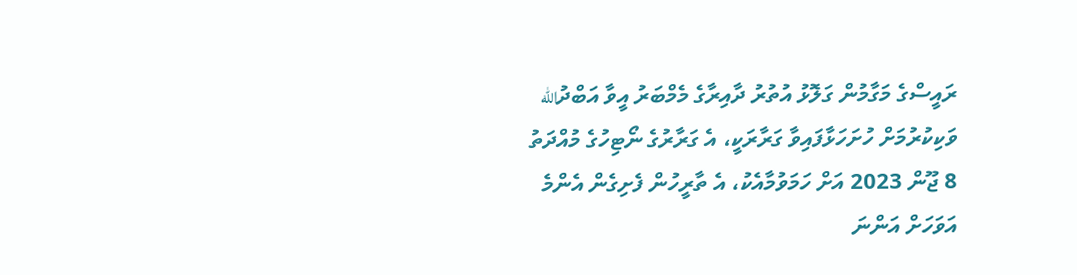ރައީސްގެ މަގާމުން ގަލޮޅު އުތުރު ދާއިރާގެ މެމްބަރު އީވާ އަބްދުالله ވަކިކުރުމަށް ހުށަހަޅާފައިވާ ގަރާރަކީ، އެ ގަރާރުގެ ނޯޓިހުގެ މުއްދަތު 8 ޖޫން 2023 އަށް ހަމަވުމާއެކު، އެ ތާރީހުން ފެށިގެން އެންމެ އަވަހަށް އަންނަ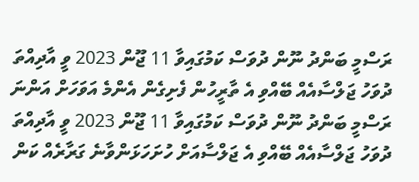ރަސްމީ ބަންދު ނޫން ދުވަސް ކަމުގައިވާ 11 ޖޫން 2023 ވީ އާދިއްތަ ދުވަހު ޖަލްސާއެއް ބޭއްވި އެ ތާރީހުން ފެށިގެން އެންމެ އަވަހަށް އަންނަ ރަސްމީ ބަންދު ނޫން ދުވަސް ކަމުގައިވާ 11 ޖޫން 2023 ވީ އާދިއްތަ ދުވަހު ޖަލްސާއެއް ބޭއްވި އެ ޖަލްސާއަށް ހުށަހަޅަންވާނެ ގަރާރެއް ކަން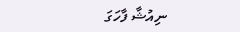ނިއުޝާ ފާހަގަ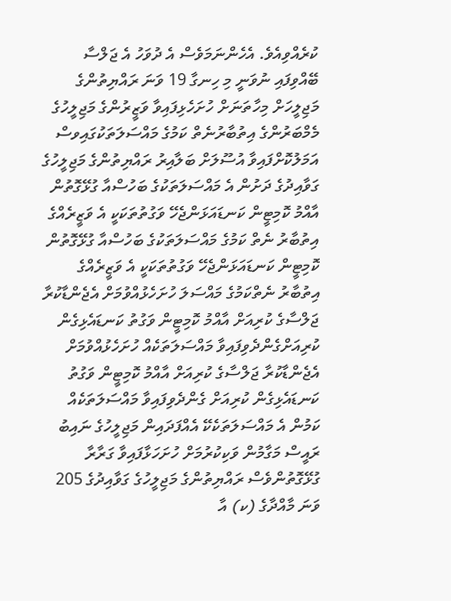ކުރެއްވިއެވެ. އެހެންނަމަވެސް އެ ދުވަހު އެ ޖަލްސާ ބޭއްވިފައި ނުވަނީ މި ހިނގާ 19 ވަނަ ރައްޔިތުންގެ މަޖިލީހަށް މިހާތަނަށް ހުށަހެޅިފައިވާ ވަޒީރުންގެ މަޖިލީހުގެ މެމްބަރުންގެ އިތުބާރުނެތް ކަމުގެ މައްސަލަތަކުގައިވސް އަމަލުކޮށްފައިވާ އުސޫލަށް ބަލާއިރު ރައްޔިތުންގެ މަޖިލީހުގެ ގަވާއިދުގެ ދަށުން އެ މައްސަލަތަކުގެ ބަހުސްއާ ގުޅޭގޮތުން އާއްމު ކޮމިޓީން ކަނޑައަޅަންޖެހޭ ވަގުތުތަކަކީ އެ ވަޒީރެއްގެ އިތުބާރު ނެތް ކަމުގެ މައްސަލަތަކުގެ ބަހުސްއާ ގުޅޭގޮތުން ކޮމިޓީން ކަނޑައަޅަންޖެހޭ ވަގުތުތަކަކީ އެ ވަޒީރެއްގެ އިތުބާރު ނެތްކަމުގެ މައްސަލަ ހުށަހެޅުއްވުމަށް އެޖެންޑާކުރާ ޖަލްސާގެ ކުރިއަށް އާއްމު ކޮމިޓީން ވަގުތު ކަނޑައެޅިގެން ކުރިއަށްގެންދެވިފައިވާ މައްސަލަތަކެއް ހުށަހެޅުއްވުމަށް އެޖެންޑާކުރާ ޖަލްސާގެ ކުރިއަށް އާއްމު ކޮމިޓީން ވަގުތު ކަނޑައެޅިގެން ކުރިއަށް ގެންދެވިފައިވާ މައްސަލަތަކެއް ކަމުން އެ މައްސަލަތަކެކޭ އެއްފަދައިން މަޖިލީހުގެ ނައިބު ރައީސް މަގާމުން ވަކިކުރުމަށް ހުށަހަޅާފައިވާ ގަރާރާ ގުޅޭގޮތުންވެސް ރައްޔިތުންގެ މަޖިލީހުގެ ގަވާއިދުގެ 205 ވަނަ މާއްދާގެ (ކ) އާ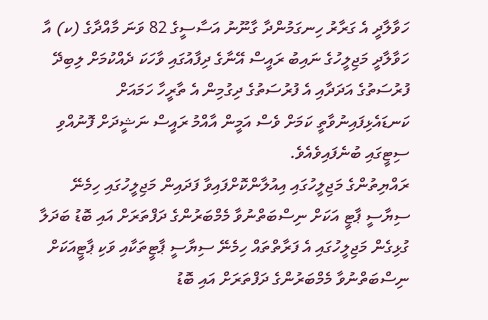ހަވާލާދީ އެ ގަރާރު ހިނގަމުންދާ ގާނޫނު އަސާސީގެ 82 ވަނަ މާއްދާގެ (ކ) އާ ހަވާލާދީ މަޖިލީހުގެ ނައިބު ރައީސް އޭނާގެ ދިފާއުގައި ވާހަކަ ދެއްކުމަށް ލިބިދޭ ފުރުސަތުގެ އަދަދާއި އެ ފުރުސަތުގެ ދިގުމިން އެ ތާރީހާ ހަމައަށް ކަނޑައެޅިފައިނުވާތީ ކަމަށް ވެސް އަމީން އާއްމު ރައީސް ނަޝީދަށް ފޮނުއްވި ސިޓީގައި ބުނެފައިވެއެވެ.
ރައްޔިތުންގެ މަޖިލީހުގައި އިއުލާންކޮށްފައިވާ ފަދައިން މަޖިލީހުގައި ހިމެނޭ ސިޔާސީ ޕާޓީ އަކަށް ނިސްބަތްނުވާ މެމްބަރުންގެ ދަފްތަރަށް އައި ބޮޑު ބަދަލާ ގުޅިގެން މަޖިލީހުގައި އެ ފަރާތްތައް ހިމެނޭ ސިޔާސީ ޕާޓީތަކާއި ވަކި ޕާޓީއަކަށް ނިސްބަތްނުވާ މެމްބަރުންގެ ދަފްތަރަށް އައި ބޮޑު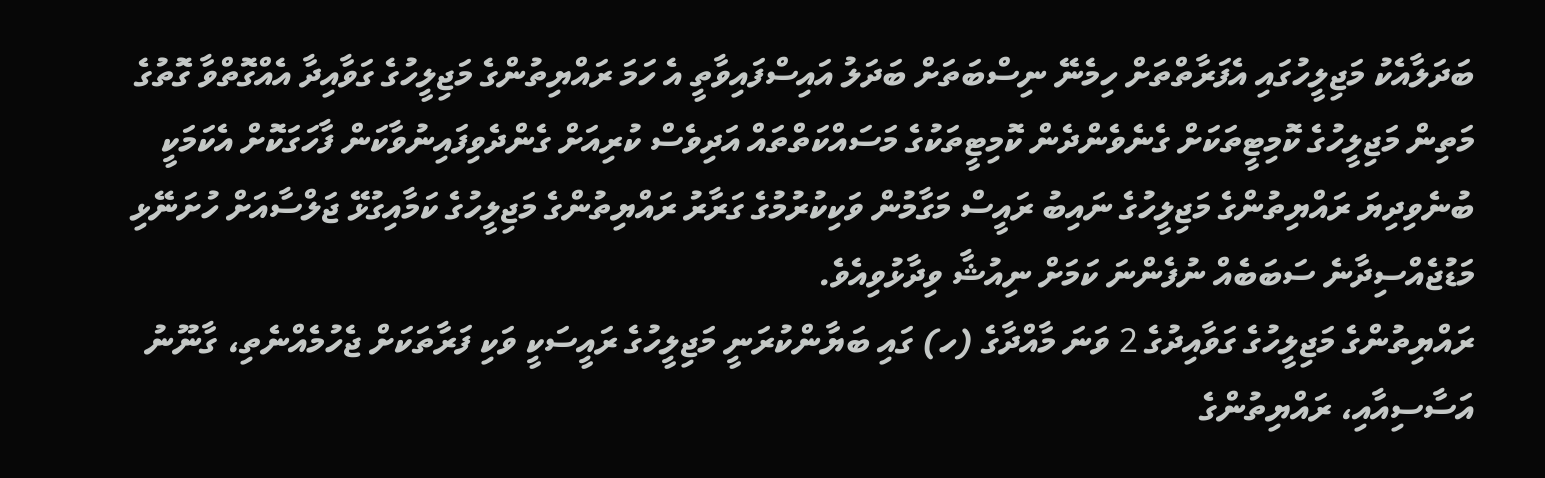ބަދަލާއެކު މަޖިލީހުގައި އެފަރާތްތަށް ހިމެނޭ ނިސްބަތަށް ބަދަލު އައިސްފައިވާތީ އެ ހަމަ ރައްޔިތުންގެ މަޖިލީހުގެ ގަވާއިދާ އެއްގޮތްވާ ގޮތުގެ މަތިން މަޖިލީހުގެ ކޮމިޓީތަކަށް ގެނެވެންދެން ކޮމިޓީތަކުގެ މަސައްކަތްތައް އަދިވެސް ކުރިއަށް ގެންދެވިފައިނުވާކަން ފާހަގަކޮށް އެކަމަކީ ބުނެވިދިޔަ ރައްޔިތުންގެ މަޖިލީހުގެ ނައިބު ރައީސް މަގާމުން ވަކިކުރުމުގެ ގަރާރު ރައްޔިތުންގެ މަޖިލީހުގެ ކަމާއިގުޅޭ ޖަލްސާއަށް ހުށަނޭޅި  މަޑުޖެއްސިދާނެ ސަބަބެއް ނުފެންނަ ކަމަށް ނިއުޝާ ވިދާޅުވިއެވެ.
ރައްޔިތުންގެ މަޖިލީހުގެ ގަވާއިދުގެ 2 ވަނަ މާއްދާގެ (ހ) ގައި ބަޔާންކުރަނީ މަޖިލީހުގެ ރައީސަކީ ވަކި ފަރާތަކަށް ޖެހުމެއްނެތި، ގާނޫނު އަސާސިއާއި، ރައްޔިތުންގެ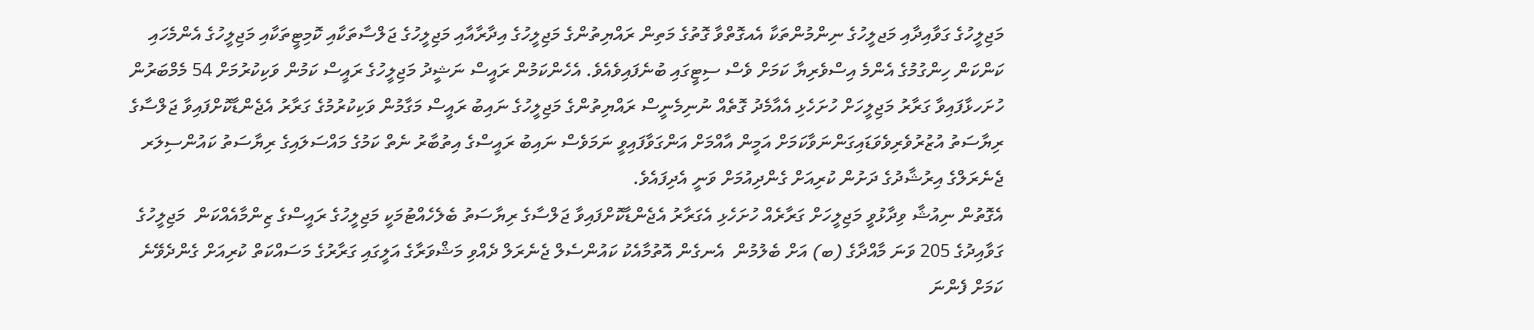މަޖިލީހުގެ ގަވާއިދާއި މަޖލީހުގެ ނިންމުންތަކާ އެއގޮތްވާ ގޮތުގެ މަތިން ރައްޔިތުންގެ މަޖިލީހުގެ އިދާރާއާއި މަޖިލީހުގެ ޖަލްސާތަކާއި ކޮމިޓީތަކާއި މަޖިލީހުގެ އެންމެހައި ކަންކަން ހިންގުމުގެ އެންމެ އިސްވެރިޔާ ކަމަށް ވެސް ސިޓީގައި ބުނެފައިވެއެވެ. އެހެންކަމުން ރައީސް ނަޝީދު މަޖިލީހުގެ ރައީސް ކަމުން ވަކިކުރުމަށް 54 މެމްބަރުން ހުށަހޅާފައިވާ ގަރާރު މަޖިލީހަށް ހުށަހެޅި އެއާމެދު ގޮތެއް ނުނިމެނީސް ރައްޔިތުންގެ މަޖިލީހުގެ ނައިބު ރައީސް މަގާމުން ވަކިކުރުމުގެ ގަރާރު އެޖެންޑާކޮށްފައިވާ ޖަލްސާގެ ރިޔާސަތު އުޒުރުވެރިވެވަޑައިގަންނަވާކަމަށް އަމީން އާއްމަށް އަންގަވާފައިވީ ނަމަވެސް ނައިބު ރައީސްގެ އިތުބާރު ނެތް ކަމުގެ މައްސަލައިގެ ރިޔާސަތު ކައުންސިލަރ ޖެނެރަލްގެ އިރުޝާދުގެ ދަށުން ކުރިއަށް ގެންދިއުމަށް ވަނީ އެދިފައެވެ.
އެގޮތުން ނިއުޝާ ވިދާޅުވީ މަޖިލީހަށް ގަރާރެއް ހުށަހެޅި އެގަރާރު އެޖެންޑާކޮށްފައިވާ ޖަލްސާގެ ރިޔާސަތު ބެލެހެއްޓުމަކީ މަޖިލީހުގެ ރައީސްގެ ޒިންމާއެއްކަން  މަޖިލީހުގެ ގަވާއިދުގެ 205 ވަނަ މާއްދާގެ (ބ) އަށް ބެލުމުން  އެނގެން އޮތުމާއެކު ކައުންސެލް ޖެނެރަލް ދެއްވި މަޝްވަރާގެ އަލީގައި ގަރާރުގެ މަސައްކަތް ކުރިއަށް ގެންދެވޭނެ ކަމަށް ފެންނަ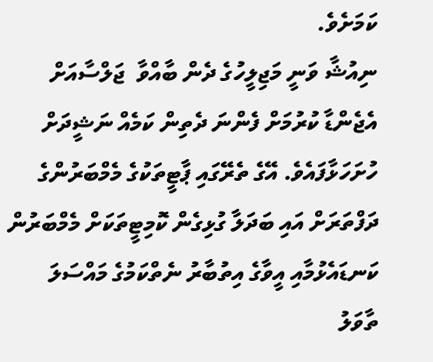ކަމަށެވެ.
ނިއުޝާ ވަނީ މަޖިލީހުގެ ދެން ބާއްވާ  ޖަލްސާއަށް އެޖެންޑާ ކުރުމަށް ފެންނަ ދެތިން ކަމެއް ނަޝީދަށް ހުށަހަޅާފައެވެ. އޭގެ ތެރޭގައި ޕާޓީތަކުގެ މެމްބަރުންގެ ދަފްތަރަށް އައި ބަދަލާ ގުޅިގެން ކޮމިޓީތަކަށް މެމްބަރުން ކަނޑައެޅުމާއި އީވާގެ އިތުބާރު ނެތްކަމުގެ މައްސަލަ ތާވަލު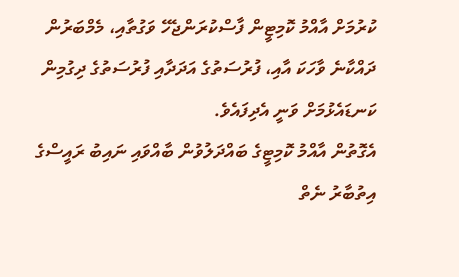ކުރުމަށް އާއްމު ކޮމިޓީން ފާސްކުރަންޖެހޭ ވަގުތާއި، މެމްބަރުން ދައްކާނެ ވާހަކަ އާއި، ފުރުސަތުގެ އަދަދާއި ފުރުސަތުގެ ދިގުމިން ކަނޑައެޅުމަށް ވަނީ އެދިފައެވެ.
އެގޮތުން އާއްމު ކޮމިޓީގެ ބައްދަލުވުން ބާއްވައި ނައިބު ރައީސްގެ އިތުބާރު ނެތް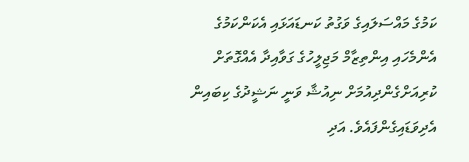ކަމުގެ މައްސަލައިގެ ވަގުތު ކަނޑައަޅައި އެކަންކަމުގެ އެންމެހައި އިންތިޒާމް މަޖިލީހުގެ ގަވާއިދާ އެއްގޮތަށް ކުރިއަށްގެންދިއުމަށް ނިއުޝާ ވަނީ ނަޝީދުގެ ކިބައިން އެދިވަޑައިގެންފައެވެ. އަދި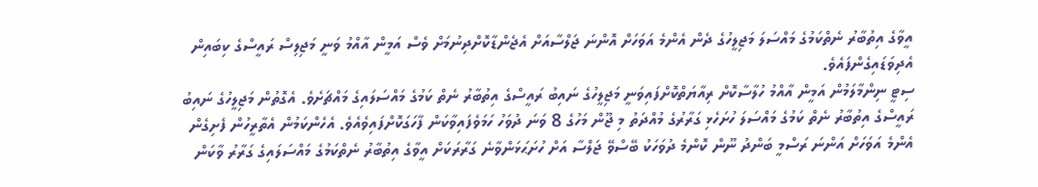އީވާގެ އިތުބާރު ނެތްކަމުގެ މައްސަލަ މަޖިލީހުގެ ދެން އެންމެ އަވަހަށް އޮންނަ ޖަލްސާއަށް އެޖެންޑާކޮށްދިނުމަށް ވެސް އަމީން އާއްމު ވަނީ މަޖިލިސް ރައީސްގެ ކިބައިން އެދިވަޑައިގެންފައެވެ.
ސިޓީ ނިންމާލަމުން އަމީން އާއްމު ހުލާސާކޮށް ރިއާޔަތްކޮށްފައިވަނީ މަޖިލީހުގެ ނައިބު ރައީސްގެ އިތުބާރު ނެތް ކަމުގެ މައްސަލައިގެ މައްޗަށެވެ. އެގޮތުން މަޖިލީހުގެ ނައިބު ރައީސްގެ އިތުބާރު ނެތް ކަމުގެ މައްސަލަ ހުށަހެޅި ގަރާރުގެ މުއްދަތު މި ޖޫން މަހުގެ 8 ވަނަ ދުވަހު ހަމަވެފައިވާކަން ފާހަގަކޮށްފައިވެއެވެ. އެހެންކަމުން އެތާރީހުން ފެށިގެން އެންމެ އަވަހަށް އަންނަ ރަސްމީ ބަންދު ނޫން ކޮންމެ ދުވަހަކު ބޭސްވޭ ޖަލްސާ އަށް ހުށަޙަޅަންވާނެ ގަރާރަކަށް އީވާގެ އިތުބާރު ނެތްކަމުގެ މައްސަލައިގެ ގަރާރު ވާކަން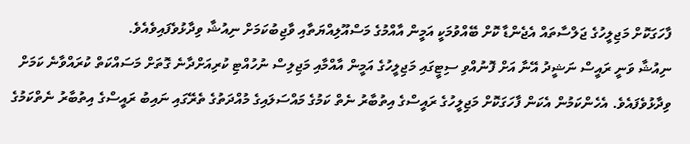ފާހަގަކޮށް މަޖިލީހުގެ ޖަލްސާތައް އެޖެންޑާ ކޮށް ބޭއްވުމަކީ އަމީން އާއްމުގެ މަސްއޫލިއްޔަތާއި ވާޖިބުކަމަށް ނިއުޝާ ވިދާޅުވެފައިވެއެވެ.
ނިއުޝާ ވަނީ ރައީސް ނަޝީދު އޭނާ އަށް ފޮނުއްވި ސިޓީގައި މަޖިލީހުގެ އަމީން އާއްމާއި މަޖިލިސް ނުހުއްޓި ކުރިއަށްދާނެ ގޮތަށް މަސައްކަތް ކުރައްވާނެ ކަމަށް ވިދާޅުވެފައެވެ. އެހެންކަމުން އެކަން ފާހަގަކޮށް މަޖިލީހުގެ ރައީސްގެ އިތުބާރު ނެތް ކަމުގެ މައްސަލައިގެ މުއްދަތުގެ ތެރޭގައި ނައިބު ރައީސްގެ އިތުބާރު ނެތްކަމުގެ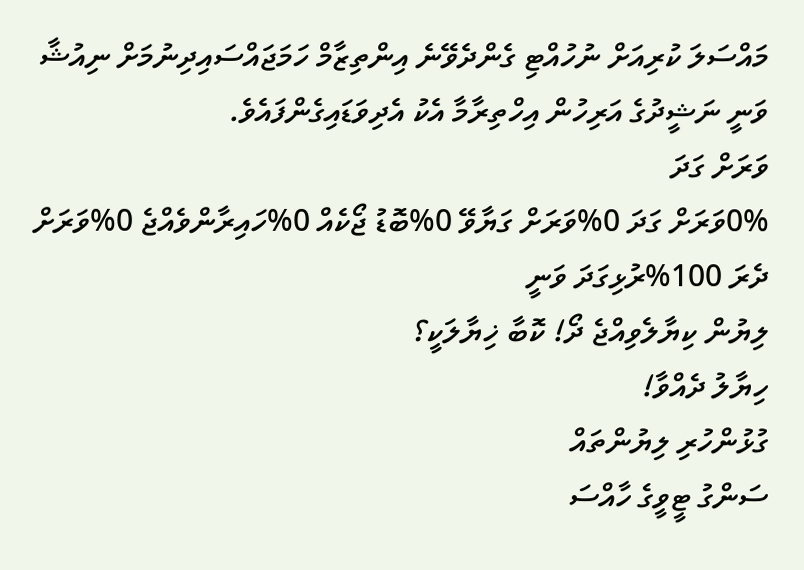މައްސަލަ ކުރިއަށް ނުހުއްޓި ގެންދެވޭނެ އިންތިޒާމް ހަމަޖައްސައިދިނުމަށް ނިއުޝާ ވަނީ ނަޝީދުގެ އަރިހުން އިހްތިރާމާ އެކު އެދިވަޑައިގެންފައެވެ.
ވަރަށް ގަދަ
0%ވަރަށް ގަދަ 0%ވަރަށް ގަޔާވޭ 0%ބޮޑު ޖޯކެއް 0%ހައިރާންވެއްޖެ 0%ވަރަށް ދެރަ 100%ރުޅިގަދަ ވަނީ
ލިޔުން ކިޔާލެވިއްޖެ ދޯ! ކޮބާ ޚިޔާލަކީ؟
ހިޔާލު ދެއްވާ!
ގުޅުންހުރި ލިޔުންތައް
ސަންގު ޓީވީގެ ހާއްސަ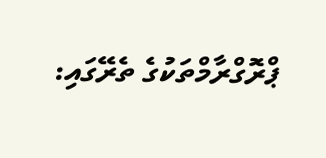ޕްރޮގްރާމްތަކުގެ ތެރޭގައި: